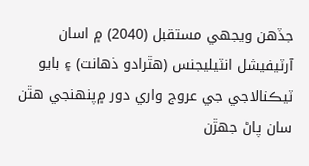جڏهن ويجهي مستقبل (2040) ۾ اسان آرٽيفيشل انٽيليجنس (هٿرادو ذهانت) ۽ بايو ٽيڪنالاجي جي عروج واري دور ۾پنهنجي هٿن سان پاڻ جهڙن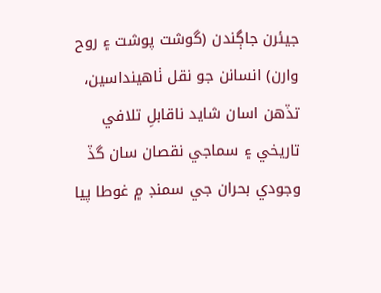جيئرن جاڳندن (گوشت پوشت ۽ روح وارن) انسانن جو نقل ٺاهينداسين، تڏهن اسان شايد ناقابلِ تلافي تاريخي ۽ سماجي نقصان سان گڏ وجودي بحران جي سمنڊ ۾ غوطا پيا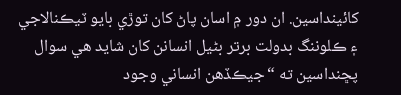کائينداسين. ان دور ۾ اسان پاڻ کان توڙي بايو ٽيڪنالاجي ۽ ڪلوننگ بدولت برتر بڻيل انسانن کان شايد هي سوال پڇنداسين ته “جيڪڏهن انساني وجود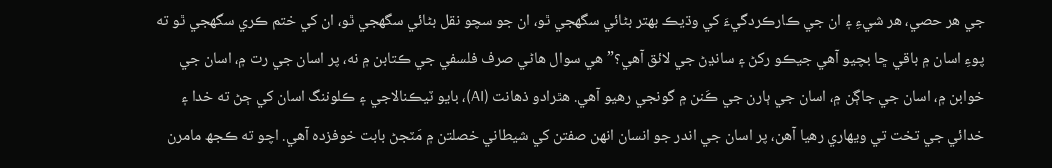جي هر حصي، هر شيءِ ۽ ان جي ڪارڪردگيءَ کي وڌيڪ بهتر بڻائي سگهجي ٿو، ان جو سچو نقل بڻائي سگهجي ٿو، ان کي ختم ڪري سگهجي ٿو ته پوءِ اسان ۾ باقي ڇا بچيو آهي جيڪو رکڻ ۽ سانڍڻ جي لائق آهي؟” هي سوال هاڻي صرف فلسفي جي ڪتابن ۾ نه، پر اسان جي رت ۾، اسان جي خوابن ۾، اسان جي جاڳن ۾، اسان جي ٻارن جي ڪَنن ۾ گونجي رهيو آهي. هٿرادو ذهانت (AI)، بايو ٽيڪنالاجي ۽ ڪلوننگ اسان کي ڄڻ ته خدا ۽ خدائي جي تخت تي ويهاري رهيا آهن، پر اسان جي اندر جو انسان انهن صفتن کي شيطاني خصلتن ۾ مَٽجڻ بابت خوفزده آهي. اچو ته ڪجھ مامرن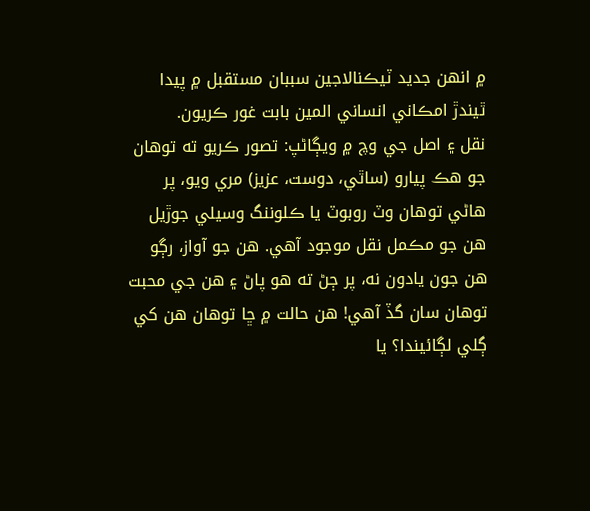۾ انهن جديد ٽيڪنالاجين سببان مستقبل ۾ پيدا ٿيندڙ امڪاني انساني المين بابت غور ڪريون.
نقل ۽ اصل جي وچ ۾ ويڳاڻپ: تصور ڪريو ته توهان جو هڪ پيارو (ساٿي، دوست، عزيز) مري ويو، پر هاڻي توهان وٽ روبوٽ يا ڪلوننگ وسيلي جوڙيل هن جو مڪمل نقل موجود آهي. هن جو آواز، رڳو هن جون يادون نه، پر ڄڻ ته هو پاڻ ۽ هن جي محبت توهان سان گڏ آهي! هن حالت ۾ ڇا توهان هن کي ڳلي لڳائيندا؟ يا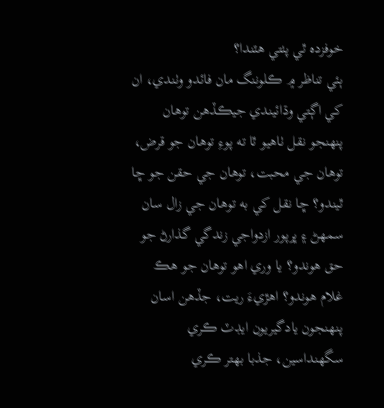خوفزده ٿي پٺتي هٽندا؟
ٻئي تناظر ۾ ڪلوننگ مان فائدو وٺندي، ان کي اڳتي وڌائيندي جيڪڏهن توهان پنهنجو نقل ٺاهيو ٿا ته پوءِ توهان جو قرض، توهان جي محبت، توهان جي حقن جو ڇا ٿيندو؟ ڇا نقل کي به توهان جي زال سان سمهڻ ۽ ڀرپور ازدواجي زندگي گذارڻ جو حق هوندو؟ يا وري اهو توهان جو هڪ غلام هوندو؟ اهڙيءَ ريت، جڏهن اسان پنهنجون يادگيريون ايڊٽ ڪري سگهنداسين، جذبا بهتر ڪري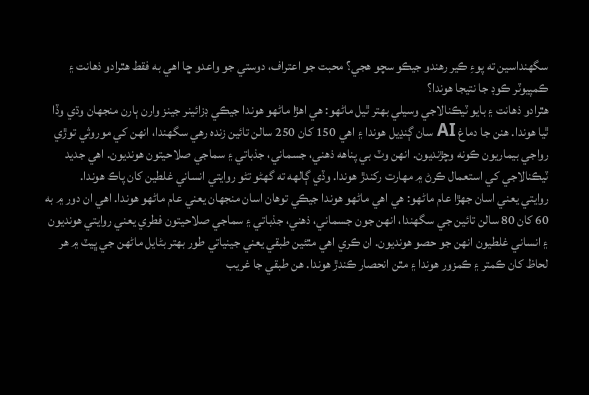سگهنداسين ته پوءِ ڪير رهندو جيڪو سچو هجي؟ محبت جو اعتراف، دوستي جو واعدو ڇا اهي به فقط هٿرادو ذهانت ۽ ڪمپيوٽر ڪوڊ جا نتيجا هوندا؟
هٿرادو ذهانت ۽ بايو ٽيڪنالاجي وسيلي بهتر ٿيل ماڻهو: هي اهڙا ماڻهو هوندا جيڪي ڊزائينر جينز وارن ٻارن منجهان وڌي وڏا ٿيا هوندا. هنن جا دماغ AI سان ڳنڍيل هوندا ۽ اهي 150 کان 250 سالن تائين زنده رهي سگهندا، انهن کي موروثي توڙي رواجي بيماريون ڪونه وچڙنديون. انهن وٽ بي پناهه ذهني، جسماني، جذباتي ۽ سماجي صلاحيتون هونديون. اهي جديد ٽيڪنالاجي کي استعمال ڪرڻ ۾ مهارت رکندڙ هوندا. وڏي ڳالهه ته گهڻو تڻو روايتي انساني غلطين کان پاڪ هوندا.
روايتي يعني اسان جهڙا عام ماڻهو: هي اهي ماڻهو هوندا جيڪي توهان اسان منجهان يعني عام ماڻهو هوندا. اهي ان دور ۾ به 60 کان 80 سالن تائين جي سگهندا، انهن جون جسماني، ذهني، جذباتي ۽ سماجي صلاحيتون فطري يعني روايتي هونديون ۽ انساني غلطيون انهن جو حصو هونديون. ان ڪري اهي مٿئين طبقي يعني جينياتي طور بهتر بڻايل ماڻهن جي ڀيٽ ۾ هر لحاظ کان ڪمتر ۽ ڪمزور هوندا ۽ مٿن انحصار ڪندڙ هوندا. هن طبقي جا غريب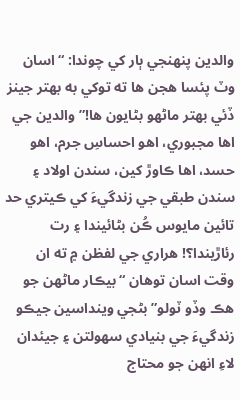والدين پنهنجي ٻار کي چوندا: “اسان وٽ پئسا هجن ها ته توکي به بهتر جينز ڏئي بهتر ماڻهو بڻايون ها!” والدين جي اها مجبوري، اهو احساسِ جرم، اهو حسد، اها ڪاوڙ کين، سندن اولاد ۽ سندن طبقي جي زندگيءَ کي ڪيتري حد تائين مايوس ڪُن بڻائيندا ۽ رت رئاڙيندا؟! هراري جي لفظن ۾ ته ان وقت اسان توهان “بيڪار ماڻهن جو هڪ وڏو ٽولو” بڻجي وينداسين جيڪو زندگيءَ جي بنيادي سهولتن ۽ جيئدان لاءِ انهن جو محتاج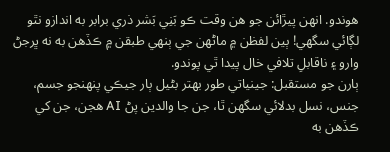هوندو. انهن پيڙائن جو هن وقت ڪو بَنِي بَشر ذري برابر به اندازو نٿو لڳائي سگهي! ٻين لفظن ۾ ماڻهن جي ٻنهي طبقن ۾ ڪڏهن به نه ڀرجڻ وارو ۽ ناقابلِ تلافي خال پيدا ٿي پوندو.
ٻارن جو مستقبل: جينياتي طور بهتر بڻيل ٻار جيڪي پنهنجو جسم، جنس، نسل بدلائي سگهن ٿا، جن جا والدين پڻ AI هجن، جن کي ڪڏهن به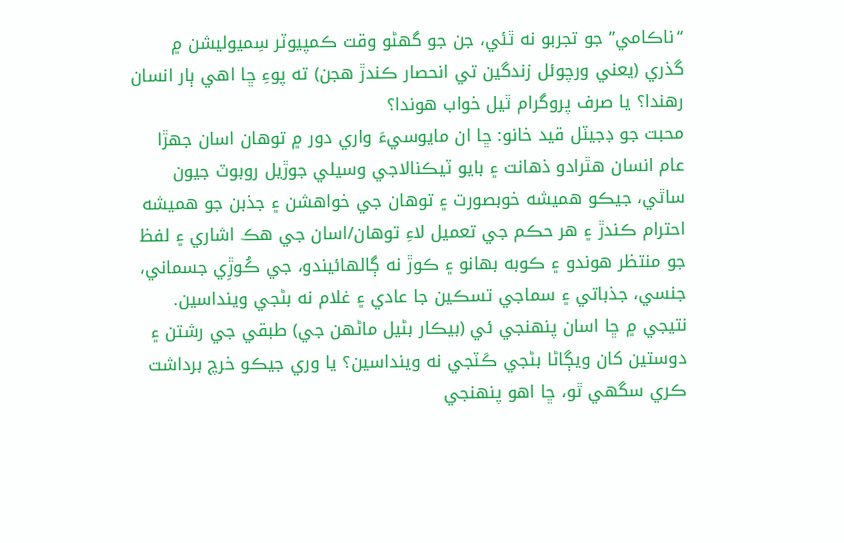“ناڪامي” جو تجربو نه ٿئي، جن جو گهڻو وقت ڪمپيوٽر سِميوليشن ۾ گذري (يعني ورچوئل زندگين تي انحصار ڪندڙ هجن) ته پوءِ ڇا اهي ٻار انسان رهندا؟ يا صرف پروگرام ٿيل خواب هوندا؟
محبت جو ڊجيٽل قيد خانو: ڇا ان مايوسيءَ واري دور ۾ توهان اسان جهڙا عام انسان هٿرادو ذهانت ۽ بايو ٽيڪنالاجي وسيلي جوڙيل روبوٽ جيون ساٿي، جيڪو هميشه خوبصورت ۽ توهان جي خواهشن ۽ جذبن جو هميشه احترام ڪندڙ ۽ هر حڪم جي تعميل لاءِ توهان/اسان جي هڪ اشاري ۽ لفظ جو منتظر هوندو ۽ ڪوبه بهانو ۽ ڪوڙ نه ڳالهائيندو، جي ڪُوڙِي جسماني، جنسي، جذباتي ۽ سماجي تسڪين جا عادي ۽ غلام نه بڻجي وينداسين. نتيجي ۾ ڇا اسان پنهنجي ئي (بيڪار بڻيل ماڻهن جي) طبقي جي رشتن ۽ دوستين کان ويڳاڻا بڻجي ڪَٽجي نه وينداسين؟ يا وري جيڪو خرچ برداشت ڪري سگهي ٿو، ڇا اهو پنهنجي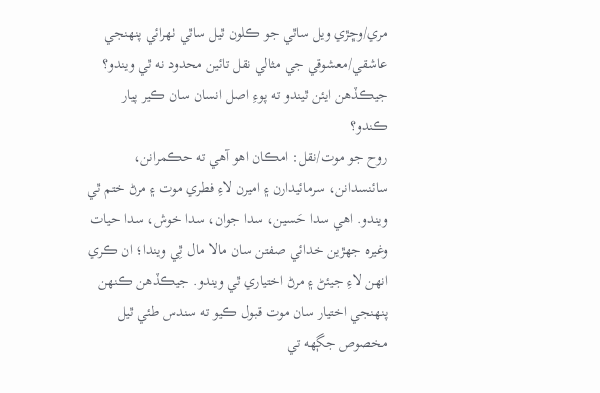مري/وڇڙي ويل ساٿي جو ڪلون ٿيل ساٿي ٺهرائي پنهنجي عاشقي/معشوقي جي مثالي نقل تائين محدود نه ٿي ويندو؟ جيڪڏهن ايئن ٿيندو ته پوءِ اصل انسان سان ڪير پيار ڪندو؟
روح جو موت/نقل: امڪان اهو آهي ته حڪمرانن، سائنسدانن، سرمائيدارن ۽ اميرن لاءِ فطري موت ۽ مرڻ ختم ٿي ويندو. اهي سدا حَسين، سدا جوان، سدا خوش، سدا حيات وغيره جهڙين خدائي صفتن سان مالا مال ٿِي ويندا؛ ان ڪري انهن لاءِ جيئڻ ۽ مرڻ اختياري ٿي ويندو. جيڪڏهن ڪنهن پنهنجي اختيار سان موت قبول ڪيو ته سندس طئي ٿيل مخصوص جڳهه تي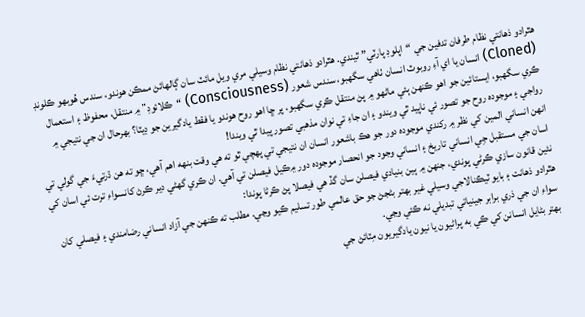هٿرادو ذهانتي نظام طرفان تدفين جي “اپلوڊ پارٽي” ٿيندي. هٿرادو ذهانتي نظام وسيلي مري ويل مائٽ سان ڳالهائڻ ممڪن هوندو، سندس هُوبهو ڪلونڊ (Cloned) انسان يا اي آءِ روبوٽ انسان ٺاهي سگهبو، سندس شعور (Consciousness) “ڪلائوڊ” ۾ منتقل، محفوظ ۽ استعمال ڪري سگهبو، ايستائين جو اهو ڪنهن ٻئي ماڻهو ۾ پڻ منتقل ڪري سگهبو، پر ڇا اهو روح هوندو يا فقط يادگيرين جو ڊيٽا؟ بهرحال ان جي نتيجي ۾ رواجي ۽ موجوده روح جو تصور ئي ناپيد ٿي ويندو ۽ ان جاءِ تي نوان مذهبي تصور پيدا ٿي ويندا!
انهن انساني المين کي نظر ۾ رکندي موجوده دور جو هڪ باشعور انسان ان نتيجي تي پهچي ٿو ته هي وقت بنهه اهم آهي، ڇو ته هن ڌرتيءَ جي گولي تي اسان جي مستقبل جِي انساني تاريخ ۽ انساني وجود جو انحصار موجوده دور ۾ڪيل فيصلن تي آهي. ان ڪري گهڻي دير ڪرڻ کانسواءِ ترت ئي اسان کي نئين قانون سازي ڪرڻي پوندي، جنهن ۾ ٻين بنيادي فيصلن سان گڏ هي فيصلا پڻ ڪرڻا پوندا:
هٿرادو ذهانت ۽ بايو ٽيڪنالاجي وسيلي غير بهتر بڻجڻ جو حق عالمي طور تسليم ڪيو وڃي. مطلب ته ڪنهن جي آزاد انساني رضامندي ۽ فيصلي کان سواءِ ان جي ذري برابر جينياتي تبديلي نه ڪئي وڃي.
بهتر بڻايل انسانن کي ڪي به پراڻيون يا نيون يادگيريون مِٽائڻ جي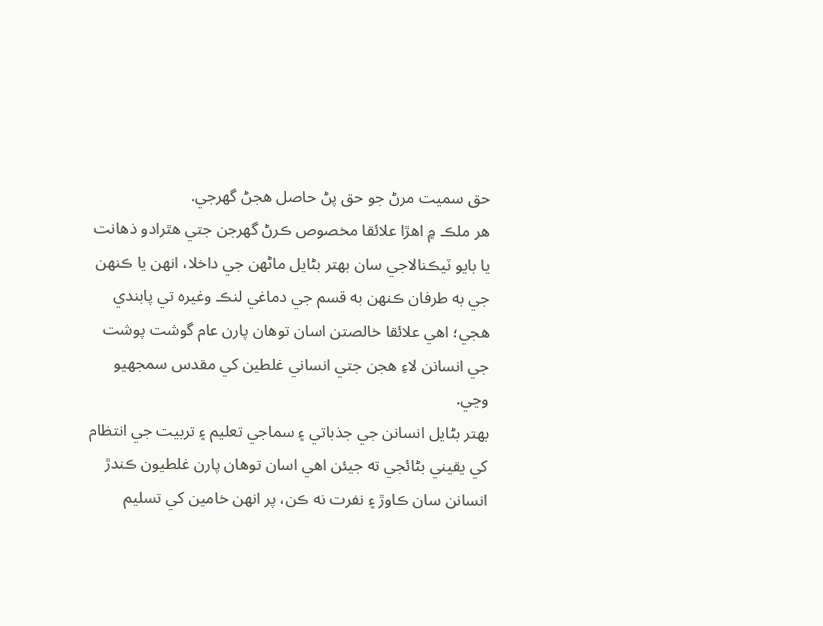حق سميت مرڻ جو حق پڻ حاصل هجڻ گهرجي.
هر ملڪ ۾ اهڙا علائقا مخصوص ڪرڻ گهرجن جتي هٿرادو ذهانت يا بايو ٽيڪنالاجي سان بهتر بڻايل ماڻهن جي داخلا، انهن يا ڪنهن جي به طرفان ڪنهن به قسم جي دماغي لنڪ وغيره تي پابندي هجي؛ اهي علائقا خالصتن اسان توهان پارن عام گوشت پوشت جي انسانن لاءِ هجن جتي انساني غلطين کي مقدس سمجهيو وڃي.
بهتر بڻايل انسانن جي جذباتي ۽ سماجي تعليم ۽ تربيت جي انتظام کي يقيني بڻائجي ته جيئن اهي اسان توهان پارن غلطيون ڪندڙ انسانن سان ڪاوڙ ۽ نفرت نه ڪن، پر انهن خامين کي تسليم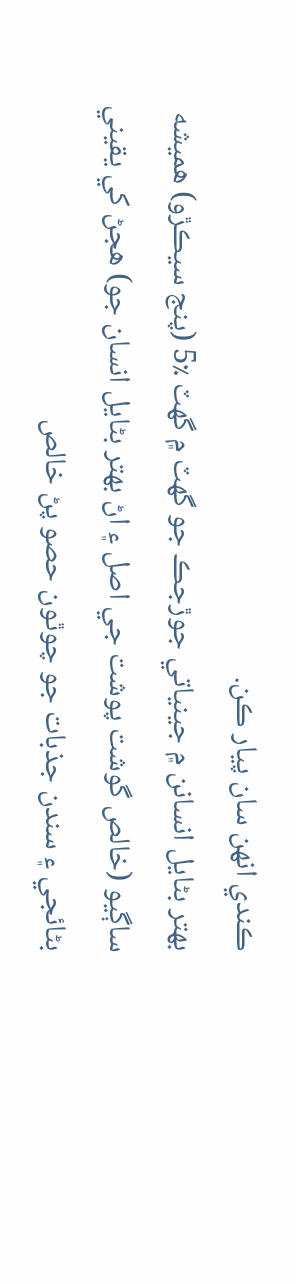ڪندي انهن سان پيار ڪن.
بهتر بڻايل انسانن ۾ جينياتي جوڙجڪ جو گهٽ ۾ گهٽ ٪5 (پنج سيڪڙو) هميشه ساڳيو (خالص گوشت پوشت جي اصل ۽ اڻ بهتر بڻايل انسان جو) هجڻ کي يقيني بڻائجي ۽ سندن جذبات جو چوٿون حصو پڻ خالص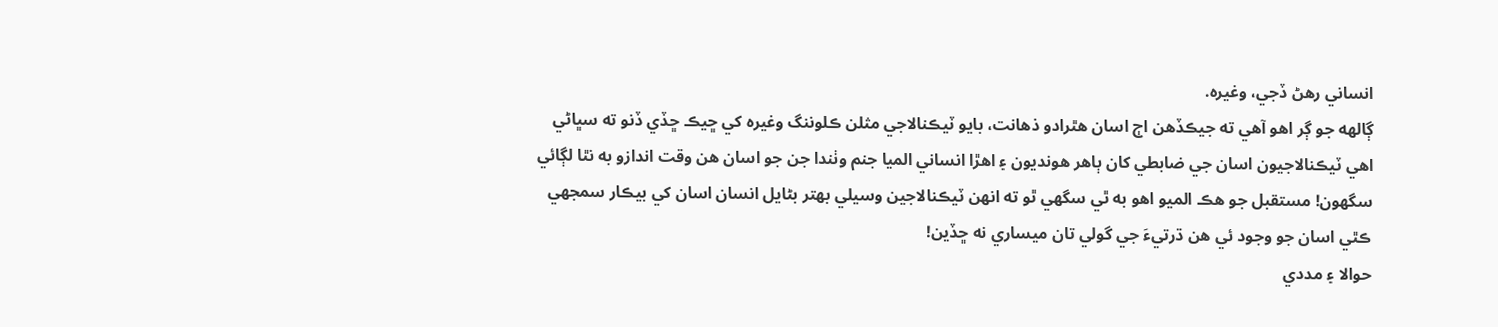انساني رهڻ ڏجي، وغيره.
ڳالهه جو ڳر اهو آهي ته جيڪڏهن اڄ اسان هٿرادو ذهانت، بايو ٽيڪنالاجي مثلن ڪلوننگ وغيره کي ڇيڪ ڇڏي ڏنو ته سڀاڻي اهي ٽيڪنالاجيون اسان جي ضابطي کان ٻاهر هونديون ۽ اهڙا انساني الميا جنم وٺندا جن جو اسان هن وقت اندازو به نٿا لڳائي سگهون! مستقبل جو هڪ الميو اهو به ٿي سگهي ٿو ته انهن ٽيڪنالاجين وسيلي بهتر بڻايل انسان اسان کي بيڪار سمجهي ڪٿي اسان جو وجود ئي هن ڌرتيءَ جي گولي تان ميساري نه ڇڏين!
حوالا ۽ مددي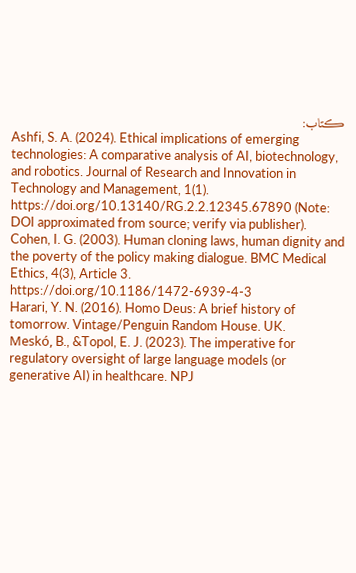ڪتاب:
Ashfi, S. A. (2024). Ethical implications of emerging technologies: A comparative analysis of AI, biotechnology, and robotics. Journal of Research and Innovation in Technology and Management, 1(1). https://doi.org/10.13140/RG.2.2.12345.67890 (Note: DOI approximated from source; verify via publisher).
Cohen, I. G. (2003). Human cloning laws, human dignity and the poverty of the policy making dialogue. BMC Medical Ethics, 4(3), Article 3. https://doi.org/10.1186/1472-6939-4-3
Harari, Y. N. (2016). Homo Deus: A brief history of tomorrow. Vintage/Penguin Random House. UK.
Meskó, B., &Topol, E. J. (2023). The imperative for regulatory oversight of large language models (or generative AI) in healthcare. NPJ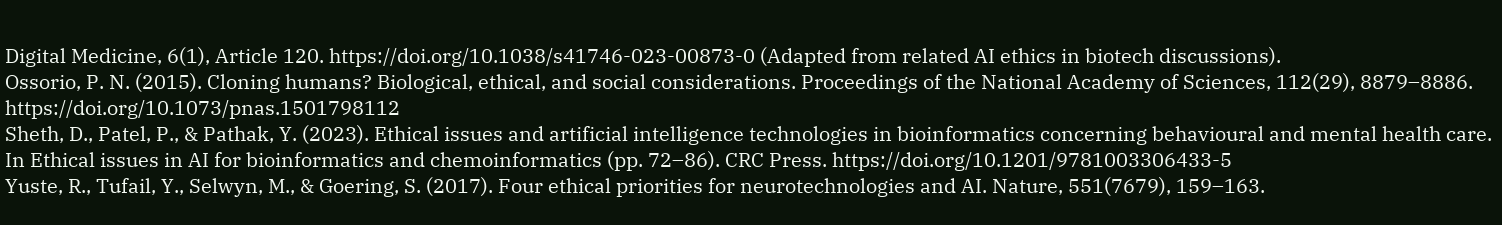Digital Medicine, 6(1), Article 120. https://doi.org/10.1038/s41746-023-00873-0 (Adapted from related AI ethics in biotech discussions).
Ossorio, P. N. (2015). Cloning humans? Biological, ethical, and social considerations. Proceedings of the National Academy of Sciences, 112(29), 8879–8886. https://doi.org/10.1073/pnas.1501798112
Sheth, D., Patel, P., & Pathak, Y. (2023). Ethical issues and artificial intelligence technologies in bioinformatics concerning behavioural and mental health care. In Ethical issues in AI for bioinformatics and chemoinformatics (pp. 72–86). CRC Press. https://doi.org/10.1201/9781003306433-5
Yuste, R., Tufail, Y., Selwyn, M., & Goering, S. (2017). Four ethical priorities for neurotechnologies and AI. Nature, 551(7679), 159–163.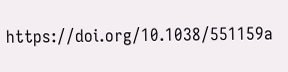https://doi.org/10.1038/551159a